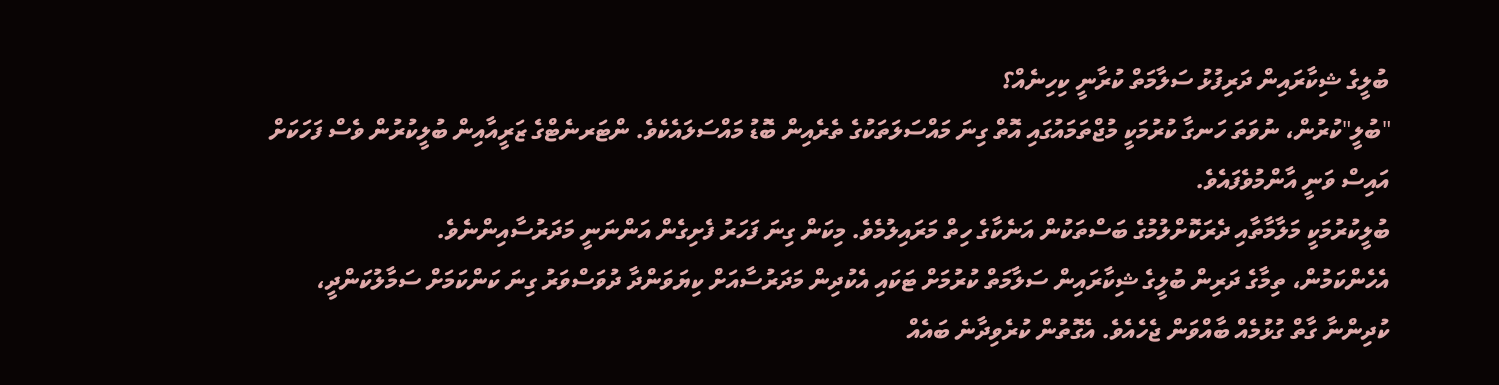ބުލީގެ ޝިކާރައިން ދަރިފުޅު ސަލާމަތް ކުރާނީ ކިހިނެއް؟
"ބުލީ"ކުރުން، ނުވަތަ ހަނގާ ކުރުމަކީ މުޖްތަމައުގައި އޮތް ގިނަ މައްސަލަތަކުގެ ތެރެއިން ބޮޑު މައްސަލައެކެވެ. ންޓަރނެޓްގެ ޒަރީއާއިން ބުލީކުރުން ވެސް ފަހަކަށް އައިސް ވަނީ އާންމުވެފައެވެ.
ބުލީކުރުމަކީ މަލާމާތާއި ދެރަކޮށްލުމުގެ ބަސްތަކުން އަނެކާގެ ހިތް މަރައިލުމެވެ. މިކަން ގިނަ ފަހަރު ފެށިގެން އަންނަނީ މަދަރުސާއިންނެވެ.
އެހެންކަމުން، ތިމާގެ ދަރިން ބުލީގެ ޝިކާރައިން ސަލާމަތް ކުރުމަށް ޓަކައި އެކުދިން މަދަރުސާއަށް ކިޔަވަންދާ ދުވަސްވަރު ގިނަ ކަންކަމަށް ސަމާލުކަންދީ، ކުދިންނާ ގާތް ގުޅުމެއް ބާއްވަން ޖެހެއެވެ. އެގޮތުން ކުރެވިދާނެ ބައެއް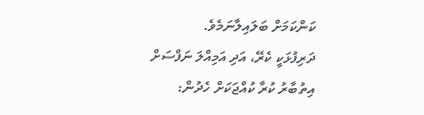ކަންކަމަށް ބަލައިލާނަމެވެ.
ދަރިފުޅަކީ ކެރޭ، އަދި އަމިއްލަ ނަފްސަށް އިތުބާރު ކުރާ ކުއްޖަކަށް ހެދުން: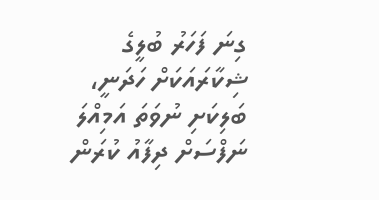ގިނަ ފަހަރު ބުލީގެ ޝިކާރައަކަށް ހަދަނީ، ބަލިކަށި ނުވަތަ އަމިއްލަ ނަފްސަށް ދިފާއު ކުރަން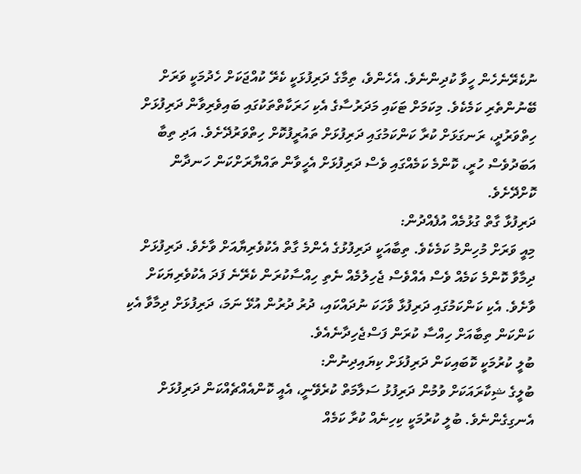ނުކެރޭނެހެން ހީވާ ކުދިންނެވެ. އެހެންވެ، ތިމާގެ ދަރިފުޅަކީ ކެރޭ ކުއްޖަކަށް ހެދުމަކީ ވަރަށް ބޭނުންތެރި ކަމެކެވެ. މިކަމަށް ޓަކައި މަދަރުސާގެ އެކި ހަރަކާތްތަކުގައި ބައިވެރިވާން ދަރިފުޅަށް ހިތްވަރުދީ، ރަނގަޅަށް ކުރާ ކަންކަމުގައި ދަރިފުޅަށް ތައުރީފުކޮށް ހިތްވަރުދޭށެވެ. އަދި ތިބާ އަބަދުވެސް ހުރީ، ކޮންމެ ކަމެއްގައި ވެސް ދަރިފުޅަށް އެހީވާން ތައްޔާރަށްކަން ހަނދާން ކޮށްދޭށެވެ.
ދަރިފުޅާ ގާތް ގުޅުމެއް އުފެއްދުން:
މިއީ ވަރަށް މުހިންމު ކަމެކެވެ. ތިބާއަކީ ދަރިފުޅުގެ އެންމެ ގާތް އެކުވެރިޔާއަށް ވާށެވެ. ދަރިފުޅަށް ދިމާވާ ކޮންމެ ކަމެއް ވެސް އެއްވެސް ޖެހިލުމެއް ނެތި ހިއްސާކުރަން ކެރޭނެ ފަދަ އެކުވެރިޔަކަށް ވާށެވެ. އެކި ކަންކަމުގައި ދަރިފުޅާ ވާހަކަ ނުދައްކައި، ދުރު ދުރުން އުޅޭ ނަމަ، ދަރިފުޅަށް ދިމާވާ އެކި ކަންކަން ތިބާއަށް ހިއްސާ ކުރަން ފަސްޖެހިދާނެއެވެ.
ބުލީ ކުރުމަކީ ކޮބައިކަން ދަރިފުޅަށް ކިޔައިދިނުން:
ބުލީގެ ޝިކާރައަކަށް ވުމުން ދަރިފުޅު ސަލާމަތް ކުރެވޭނީ، އެއީ ކޮންއެއްޗެއްކަން ދަރިފުޅަށް އެނގިގެންނެވެ. ބުލީ ކުރުމަކީ ކިހިނެއް ކުރާ ކަމެއް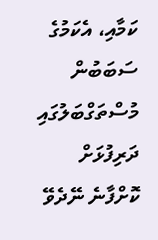ކަމާއި، އެކަމުގެ ސަބަބުން މުސްތަގްބަލުގައި ދަރިފުޅަށް ކޮށްފާނެ ނޭދެވޭ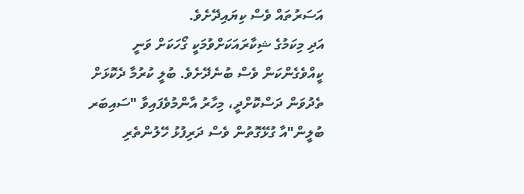އަސަރުތައް ވެސް ކިޔައިދޭށެވެ.
އަދި މިކަމުގެ ޝިކާރައަކަށްވުމަކީ ގޯހަކަށް ވަނީ ކީއްވެގެންކަން ވެސް ބުނެދޭށެވެ. ބުލީ ކުރުމާ ދެކޮޅަށް ތެދުވަން ދަސްކޮށްދީ، މިހާރު އާންމުވެފައިވާ "ސައިބަރ ބުލީން"އާ ގުޅޭގޮތުން ވެސް ދަރިފުޅު ހޭލުންތެރި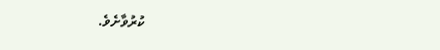ކުރުވާށެވެ.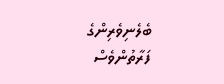ބެލެނިވެރިންގެ ފަރާތުންވެސް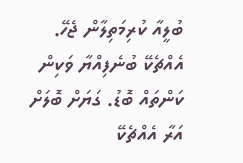ބުލީއާ ކުރިމަތިލާން ޖެހޭ. އެއްޗެކޭ ބުނެފިއްޔާ ވަކިން ކަންތައް ބޮޑު. ގަޔަށް ބޮލަށް އަރާ އެއްޗެކޭ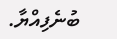ބުނެފިއްޔާ.